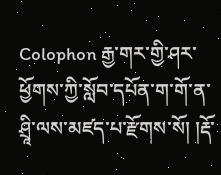Colophon རྒྱ་གར་གྱི་ཤར་ཕྱོགས་ཀྱི་སློབ་དཔོན་ག་གོ་ན་ཤྲཱི་ལས་མཛད་པ་རྫོགས་སོ། །རྡོ་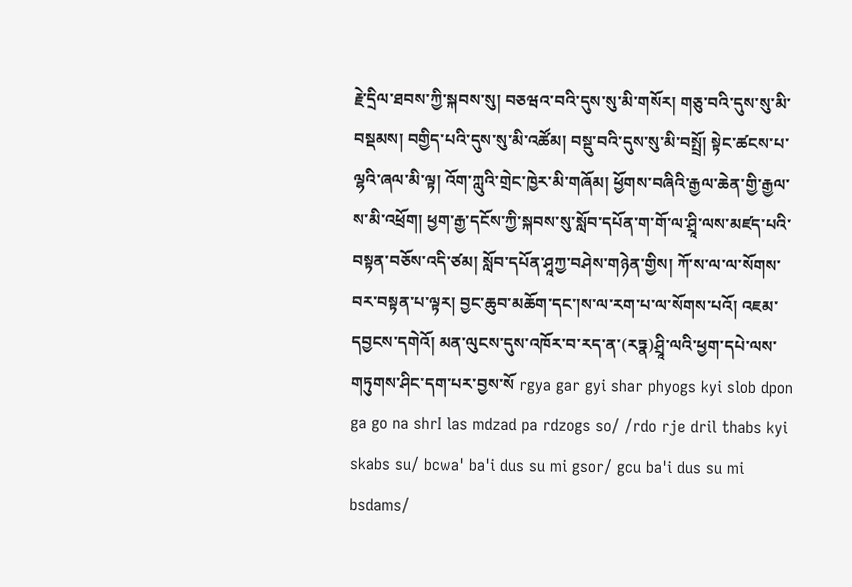རྗེ་དྲིལ་ཐབས་ཀྱི་སྐབས་སུ། བཅཝའ་བའི་དུས་སུ་མི་གསོར། གཅུ་བའི་དུས་སུ་མི་བསྡམས། བགྱིད་པའི་དུས་སུ་མི་འཚོམ། བསྡུ་བའི་དུས་སུ་མི་བསྤྲོ། སྟེང་ཚངས་པ་ལྷའི་ཞལ་མི་ལྟ། འོག་ཀླུའི་གྲེང་ཁྱེར་མི་གཞོམ། ཕྱོགས་བཞིའི་རྒྱལ་ཆེན་གྱི་རྒྱལ་ས་མི་འཕྲོག། ཕྱག་རྒྱ་དངོས་ཀྱི་སྐབས་སུ་སློབ་དཔོན་ག་གོ་ལ་ཤྲཱི་ལས་མཛད་པའི་བསྟན་བཅོས་འདི་ཙམ། སློབ་དཔོན་ཤཱཀྱ་བཤེས་གཉེན་གྱིས། ཀོ་ས་ལ་ལ་སོགས་བར་བསྟན་པ་ལྟར། བྱང་ཆུབ་མཆོག་དང་།ས་ལ་རག་པ་ལ་སོགས་པའོ། འཇམ་དབྱངས་དགེའོ། མན་ལུངས་དུས་འཁོར་བ་རད་ན་(རཏྣ)ཤྲཱི་ལའི་ཕྱག་དཔེ་ལས་གཏུགས་ཤིང་དག་པར་བྱས་སོ rgya gar gyi shar phyogs kyi slob dpon ga go na shrI las mdzad pa rdzogs so/ /rdo rje dril thabs kyi skabs su/ bcwa' ba'i dus su mi gsor/ gcu ba'i dus su mi bsdams/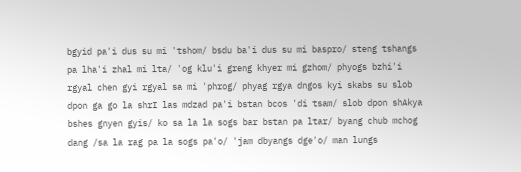bgyid pa'i dus su mi 'tshom/ bsdu ba'i dus su mi baspro/ steng tshangs pa lha'i zhal mi lta/ 'og klu'i greng khyer mi gzhom/ phyogs bzhi'i rgyal chen gyi rgyal sa mi 'phrog/ phyag rgya dngos kyi skabs su slob dpon ga go la shrI las mdzad pa'i bstan bcos 'di tsam/ slob dpon shAkya bshes gnyen gyis/ ko sa la la sogs bar bstan pa ltar/ byang chub mchog dang /sa la rag pa la sogs pa'o/ 'jam dbyangs dge'o/ man lungs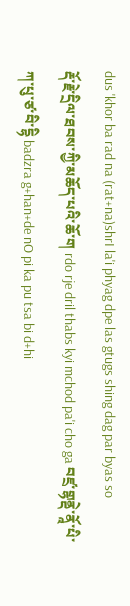dus 'khor ba rad na (rat+na)shrI la'i phyag dpe las gtugs shing dag par byas so
རྡོ་རྗེ་དྲིལ་ཐབས་ཀྱི་མཆོད་པའི་ཆོ་ག rdo rje dril thabs kyi mchod pa'i cho ga བཛྲ་གྷནྡེ་ནཱོ་པི་ཀ་པུ་ཙ་བི་དྷི badzra g+han+de nO pi ka pu tsa bi d+hi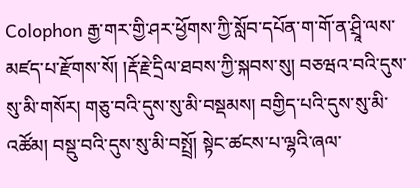Colophon རྒྱ་གར་གྱི་ཤར་ཕྱོགས་ཀྱི་སློབ་དཔོན་ག་གོ་ན་ཤྲཱི་ལས་མཛད་པ་རྫོགས་སོ། །རྡོ་རྗེ་དྲིལ་ཐབས་ཀྱི་སྐབས་སུ། བཅཝའ་བའི་དུས་སུ་མི་གསོར། གཅུ་བའི་དུས་སུ་མི་བསྡམས། བགྱིད་པའི་དུས་སུ་མི་འཚོམ། བསྡུ་བའི་དུས་སུ་མི་བསྤྲོ། སྟེང་ཚངས་པ་ལྷའི་ཞལ་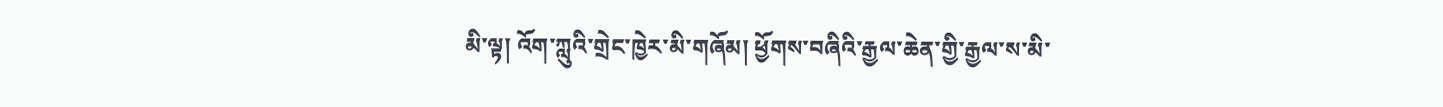མི་ལྟ། འོག་ཀླུའི་གྲེང་ཁྱེར་མི་གཞོམ། ཕྱོགས་བཞིའི་རྒྱལ་ཆེན་གྱི་རྒྱལ་ས་མི་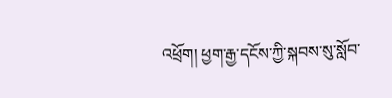འཕྲོག། ཕྱག་རྒྱ་དངོས་ཀྱི་སྐབས་སུ་སློབ་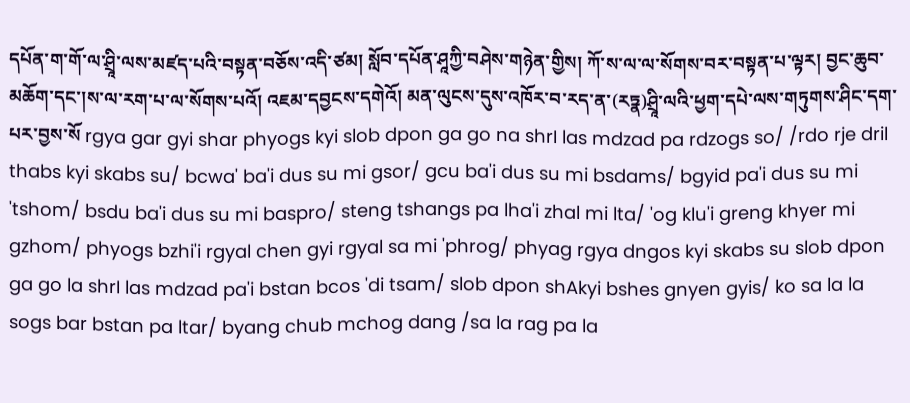དཔོན་ག་གོ་ལ་ཤྲཱི་ལས་མཛད་པའི་བསྟན་བཅོས་འདི་ཙམ། སློབ་དཔོན་ཤཱཀྱི་བཤེས་གཉེན་གྱིས། ཀོ་ས་ལ་ལ་སོགས་བར་བསྟན་པ་ལྟར། བྱང་ཆུབ་མཆོག་དང་།ས་ལ་རག་པ་ལ་སོགས་པའོ། འཇམ་དབྱངས་དགེའོ། མན་ལུངས་དུས་འཁོར་བ་རད་ན་(རཏྣ)ཤྲཱི་ལའི་ཕྱག་དཔེ་ལས་གཏུགས་ཤིང་དག་པར་བྱས་སོ rgya gar gyi shar phyogs kyi slob dpon ga go na shrI las mdzad pa rdzogs so/ /rdo rje dril thabs kyi skabs su/ bcwa' ba'i dus su mi gsor/ gcu ba'i dus su mi bsdams/ bgyid pa'i dus su mi 'tshom/ bsdu ba'i dus su mi baspro/ steng tshangs pa lha'i zhal mi lta/ 'og klu'i greng khyer mi gzhom/ phyogs bzhi'i rgyal chen gyi rgyal sa mi 'phrog/ phyag rgya dngos kyi skabs su slob dpon ga go la shrI las mdzad pa'i bstan bcos 'di tsam/ slob dpon shAkyi bshes gnyen gyis/ ko sa la la sogs bar bstan pa ltar/ byang chub mchog dang /sa la rag pa la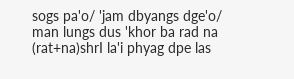sogs pa'o/ 'jam dbyangs dge'o/ man lungs dus 'khor ba rad na (rat+na)shrI la'i phyag dpe las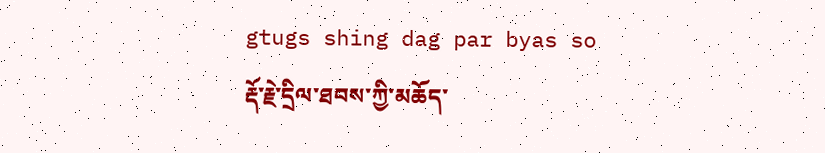gtugs shing dag par byas so
རྡོ་རྗེ་དྲིལ་ཐབས་ཀྱི་མཆོད་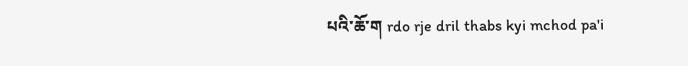པའི་ཆོ་ག rdo rje dril thabs kyi mchod pa'i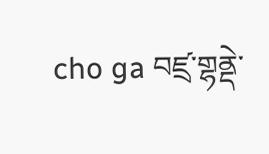cho ga བཛྲ་གྷནྡེ་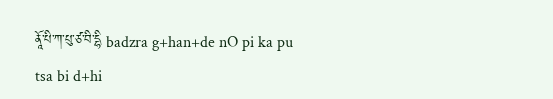ནཱོ་པི་ཀ་པུ་ཙ་བི་དྷི badzra g+han+de nO pi ka pu tsa bi d+hi